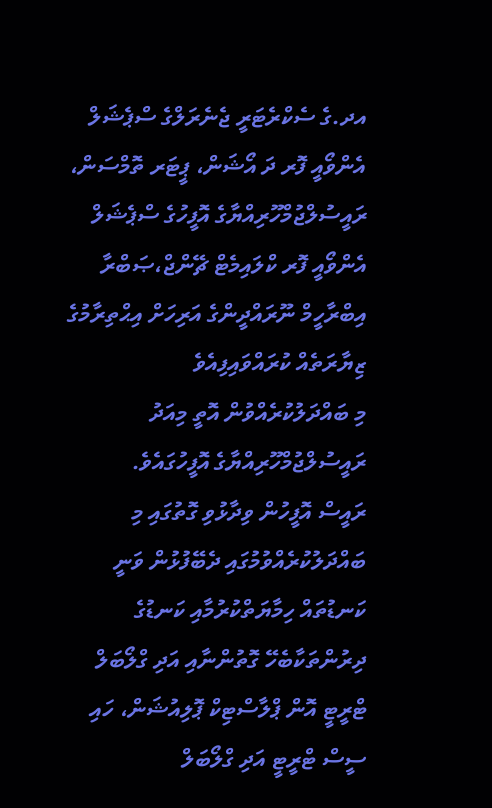އދ.ގެ ސެކްރެޓަރީ ޖެނެރަލްގެ ސްޕެޝަލް އެންވޯއީ ފޮރ ދަ އޯޝަން، ޕީޓަރ ތޮމްސަން، ރައީސުލްޖުމްހޫރިއްޔާގެ އޮފީހުގެ ސްޕެޝަލް އެންވޯއީ ފޮރ ކްލައިމެޓް ޗޭންޖް،ޞަބްރާ އިބްރާހީމް ނޫރައްދީންގެ އަރިހަށް އިޙްތިރާމުގެ ޒިޔާރަތެއް ކުރައްވައިފިއެވެ
މި ބައްދަލުކުރެއްވުން އޮތީ މިއަދު ރައީސުލްޖުމްހޫރިއްޔާގެ އޮފީހުގައެވެ.
ރައީސް އޮފީހުން ވިދާޅުވި ގޮތުގައި މި ބައްދަލުކުރެއްވުމުގައި ދެބޭފުޅުން ވަނީ ކަނޑުތައް ހިމާޔަތްކުރުމާއި ކަނޑުގެ ދިރުންތަކާބެހޭ ގޮތުންނާއި އަދި ގްލޯބަލް ޓްރީޓީ އޮން ޕްލާސްޓިކް ޕޮލިއުޝަން، ހައި ސީސް ޓްރީޓީ އަދި ގްލޯބަލް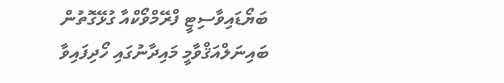ބަޔޯޑައިވާސިޓީ ފްރޭމްވޯކްއާ ގުޅޭގޮތުން ބައިނަލްއަޤްވާމީ މައިދާނުގައި ހޯދިފައިވާ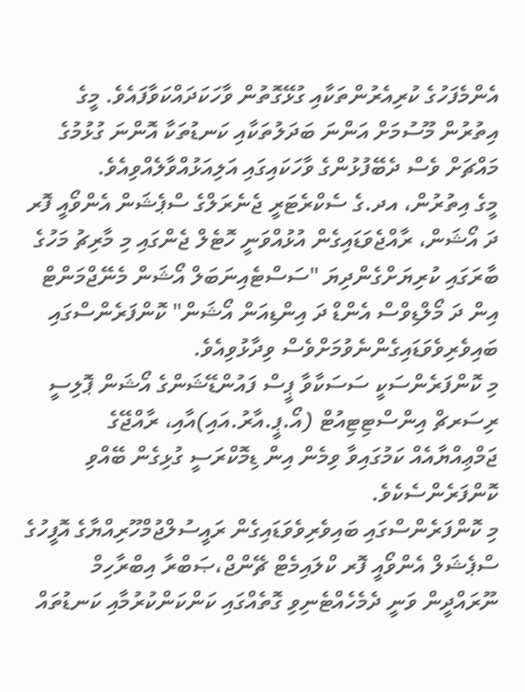އެންމެފަހުގެ ކުރިއެރުންތަކާއި ގުޅޭގޮތުން ވާހަކަދައްކަވާފައެވެ. މީގެ އިތުރުން މޫސުމަށް އަންނަ ބަދަލުތަކާއި ކަނޑުތަކާ އޮންނަ ގުޅުމުގެ މައްޗަށް ވެސް ދެބޭފުޅުންގެ ވާހަކައިގައި އަލިއަޅުއްވާލެއްވިއެވެ.
މީގެ އިތުރުން، އދ.ގެ ސެކްރެޓަރީ ޖެނެރަލްގެ ސްޕެޝަން އެންވޯއީ ފޮރ ދަ އޯޝަން، ރާއްޖެވަޑައިގެން އުޅުއްވަނީ ހޮޓެލް ޖެންގައި މި މާރިޗު މަހުގެ ބާރަގައި ކުރިޔަށްގެންދިޔަ "ސަސްޓެއިނަބަލް އޯޝަން މެނޭޖްމަންޓް އިން ދަ މޯލްޑިވްސް އެންޑް ދަ އިންޑިއަން އޯޝަން" ކޮންފަރެންސްގައި ބައިވެރިވެވަޑައިގެންނެވުމަށްވެސް ވިދާޅުވިއެވެ.
މި ކޮންފަރެންސަކީ ސަސަކާވާ ޕީސް ފައުންޑޭޝަންގެ އޯޝަން ޕޮލިސީ ރިސަރޗް އިންސްޓިޓިއުޓް (އޯ.ޕީ.އާރު.އައި)އާއި، ރާއްޖޭގެ ޖަމްޢިއްޔާއެއް ކަމުގައިވާ ވިމެން އިން ޑިމޮކްރަސީ ގުޅިގެން ބޭއްވި ކޮންފަރެންސެކެވެ.
މި ކޮންފަރެންސްގައި ބައިވެރިވެވަޑައިގެން ރައީސުލްޖުމްހޫރިއްޔާގެ އޮފީހުގެ ސްޕެޝަލް އެންވޯއީ ފޮރ ކްލައިމެޓް ޗޭންޖް،ޞަބްރާ އިބްރާހިމް ނޫރައްދީން ވަނީ ދެމެހެއްޓެނިވި ގޮތެއްގައި ކަންކަންކުރުމާއި ކަނޑުތައް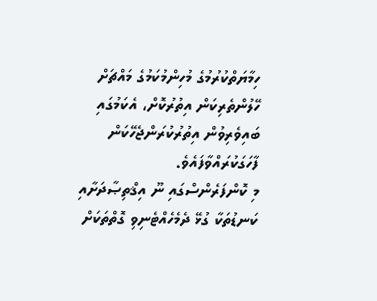ހިމާޔަތްކުރުމުގެ މުހިންމުކަމުގެ މައްޗަށް ހޭލުންތެރިކަން އިތުރުކޮށް، އެކަމުގައި ބައިވެރިވުން އިތުރުކުރަންޖެހޭކަން ފާހަގަކުރައްވާފައެވެ.
މި ކޮންފަރެންސްގައި ނޫ އިޤްތިޞާދަށާއި ކަނޑުތަކާ ގުޅޭ ދެމެހެއްޓެނިވި ގޮތްތަކަށް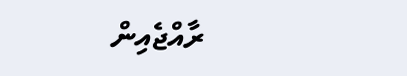ރާއްޖެއިން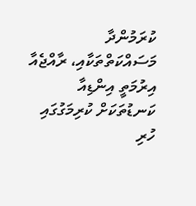ކުރަމުންދާ މަސައްކަތްތަކާއި، ރާއްޖެއާ އިރުމަތީ އިންޑިއާ ކަނޑުތަކަށް ކުރިމަގުގައި ހުރި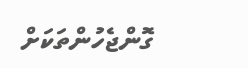ގޮންޖެހުންތަކަށް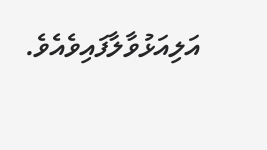އަލިއަޅުވާލާފައިވެއެވެ.